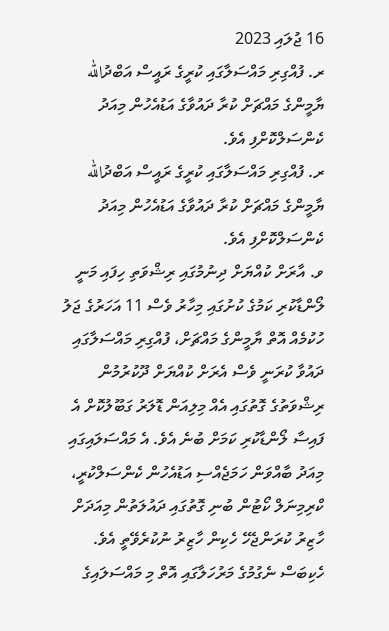16 ޖުލައި 2023
ރ. ފުއްގިރި މައްސަލާގައި ކުރީގެ ރައީސް އަބްދުالله ޔާމީންގެ މައްޗަށް ކުރާ ދައުވާގެ އަޑުއެހުން މިއަދު ކެންސަލްކޮށްފި އެވެ.
ރ. ފުއްގިރި މައްސަލާގައި ކުރީގެ ރައީސް އަބްދުالله ޔާމީންގެ މައްޗަށް ކުރާ ދައުވާގެ އަޑުއެހުން މިއަދު ކެންސަލްކޮށްފި އެވެ.
ވ. އާރަށް ކުއްޔަށް ދިނުމުގައި ރިޝްވަތި ހިފައި މަނީ ލޯންޑާކުރި ކަމުގެ ކުށުގައި މިހާރު ވެސް 11 އަހަރުގެ ޖަލު ހުކުމެއް އޮތް ޔާމީންގެ މައްޗަށް، ފުއްގިރި މައްސަލާގައި ދައުވާ ކުރަނީ ވެސް އެރަށް ކުއްޔަށް ދޫކުރުމުން ރިޝްވަތުގެ ގޮތުގައި އެއް މިލިއަން ޑޮލަރު ގަބޫލުކޮށް އެ ފައިސާ ލޯންޑާކުރި ކަމަށް ބުނެ އެވެ. އެ މައްސަލައިގައި މިއަދު ބާއްވަން ހަމަޖެއްސި އަޑުއެހުން ކެންސަލްކުރީ، ކްރިމިނަލް ކޯޓުން ބުނި ގޮތުގައި ދައުލަތުން މިއަދަށް ހާޒިރު ކުރަންޖެހޭ ހެކިން ހާޒިރު ނުކުރެވޭތީ އެވެ.
ހެކިބަސް ނެގުމުގެ މަރުހަލާގައި އޮތް މި މައްސަލައިގެ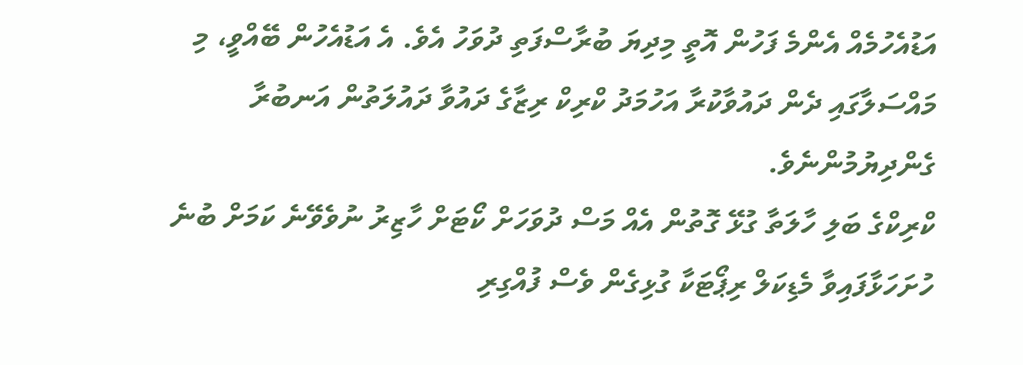އަޑުއެހުމެއް އެންމެ ފަހުން އޮތީ މިދިޔަ ބުރާސްފަތި ދުވަހު އެވެ. އެ އަޑުއެހުން ބޭއްވީ، މި މައްސަލާގައި ދެން ދައުވާކުރާ އަހުމަދު ކްރިކް ރިޒާގެ ދައުވާ ދައުލަތުން އަނބުރާ ގެންދިޔުމުންނެވެ.
ކްރިކްގެ ބަލި ހާލަތާ ގުޅޭ ގޮތުން އެއް މަސް ދުވަހަށް ކޯޓަށް ހާޒިރު ނުވެވޭނެ ކަމަށް ބުނެ ހުށަހަޅާފައިވާ މެޑިކަލް ރިޕޯޓަކާ ގުޅިގެން ވެސް ފުއްގިރި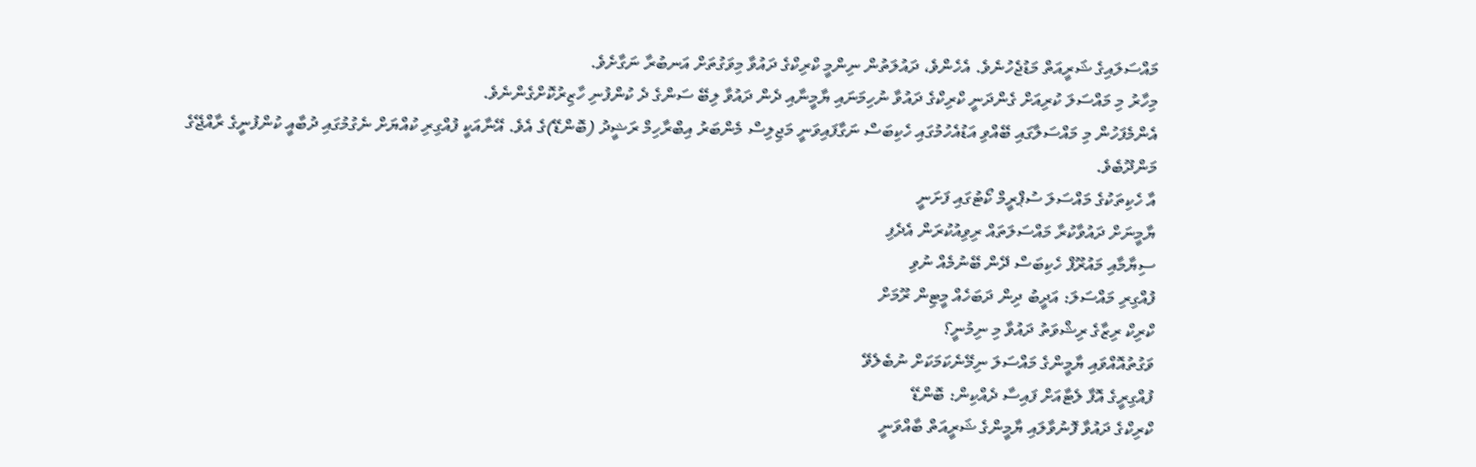މައްސަލައިގެ ޝަރީއަތް މަޑުޖެހުނެވެ. އެހެންވެ، ދައުލަތުން ނިންމީ ކްރިކްގެ ދައުވާ މިވަގުތަށް އަނބުރާ ނަގާށެވެ.
މިހާރު މި މައްސަލަ ކުރިއަށް ގެންދަނީ ކްރިކްގެ ދައުވާ ނުހިމަނައި ޔާމީނާއި ދެން ދައުވާ ލިބޭ ސަންގެ ދެ ކުންފުނި ހާޒިރުކޮށްގެންނެވެ.
އެންމެފަހުން މި މައްސަލާގައި ބޭއްވި އަޑުއެހުމުގައި ހެކިބަސް ނަގާފައިވަނީ މަޖިލިސް މެންބަރު އިބްރާހިމް ރަޝީދު (ބޮންޑޭ)ގެ އެވެ. އޭނާއަކީ ފުއްގިރި ކުއްޔަށް ނެގުމުގައި ދުބާއީ ކުންފުނީގެ ރާއްޖޭގެ މަންދޫބެވެ.
އާ ހެކިތަކުގެ މައްސަލަ ސުޕްރީމް ކޯޓުގައި ފަށަނީ
ޔާމީނަށް ދައުވާކުރާ މައްސަލަތައް ރިވިއުކުރަން އެދެފި
ސިޔާމާއި މައުރޫފް ހެކިބަސް ދޭން ބޭނުމެއް ނުވި
ފުއްގިރި މައްސަލަ: އަދީބު ދިން ދަބަހެއް މީޓިން ރޫމަށް
ކްރިކް ރިޒާގެ ރިޝްވަތު ދައުވާ މި ނިމުނީ؟
ވަގުތުއޮއްވައި ޔާމީންގެ މައްސަލަ ނިމޭނެކަމަކަށް ނުބެލެވޭ
ފުއްގިރީގެ އޮފާ ލެޓާއަށް ފައިސާ ދެއްކިން: ބޮންޑޭ
ކްރިކްގެ ދައުވާ ފޮނުވާލައި ޔާމީންގެ ޝަރީއަތް ބާއްވަނީ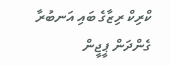ކްރިކް ރިޒާގެ ބައި އަނބުރާ ގެންދަން ޕީޖީން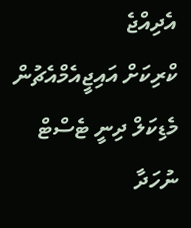އެދިއްޖެ
ކްރިކަށް އައިޖީއެމްއެޗުން މެޑިކަލް ދިނީ ޓެސްޓް ނުހަދާ